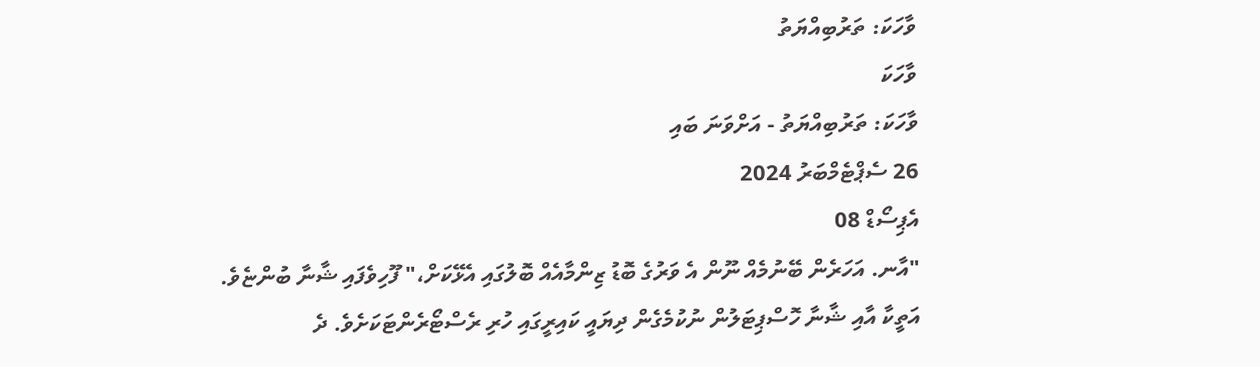ވާހަކަ: ތަރުބިއްޔަތު
ވާހަކަ
ވާހަކަ: ތަރުބިއްޔަތު - އަށްވަނަ ބައި
26 ސެޕްޓެމްބަރު 2024
އެޕިސޯޑް 08
"އާނ. އަހަރެން ބޭނުމެއް ނޫން އެ ވަރުގެ ބޮޑު ޒިންމާއެއް ބޮލުގައި އެޅޭކަށް،" ފޫހިވެފައި ޝާނާ ބުންޏެވެ.
އަތީކާ އާއި ޝާނާ ހޮސްޕިޓަލުން ނުކުމެގެން ދިޔައީ ކައިރީގައި ހުރި ރެސްޓޯރެންޓަކަށެވެ. ދެ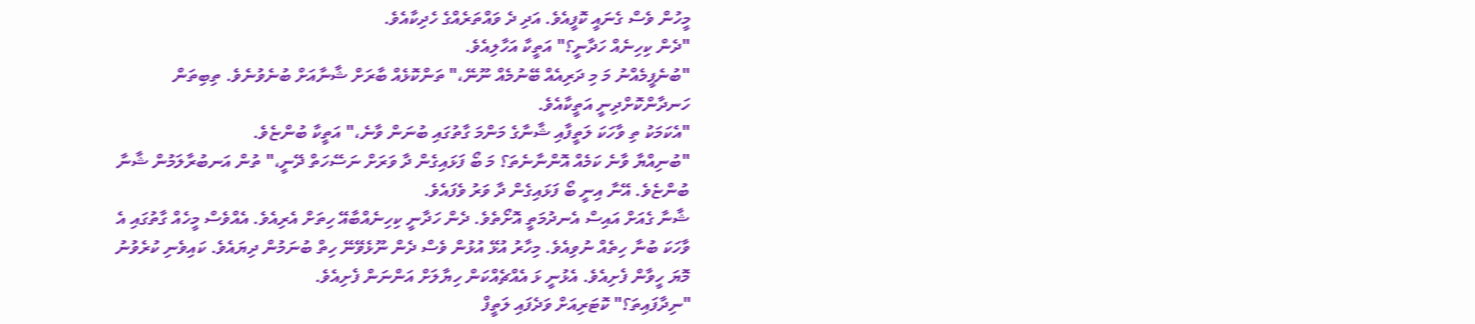މީހުން ވެސް ގެނައީ ކޮފީއެވެ. އަދި ދެ ވައްތަރެއްގެ ހެދިކާއެވެ.
"ދެން ކިހިނެއް ހަދާނީ؟" އަތީކާ އަހާލިއެވެ.
"ބުނެފީމެއްނު މަ މި ދަރިއެއް ބޭނުމެއް ނޫނޭ،" ތަންކޮޅެއް ބާރަށް ޝާނާއަށް ބުނެވުނެވެ. ތިބިތަން ހަނދާންކޮށްދިނީ އަތީކާއެވެ.
"އެކަމަކު ތި ވާހަކަ ލަތީފާއި ޝާނާގެ މަންމަ ގާތުގައި ބުނަން ވާނެ،" އަތީކާ ބުންޏެވެ.
"ބުނިއްޔާ ވާނެ ކަމެއް އޮންނާނެތަ؟ މަ ބޯ ފަޅައިގެން ދާ ވަރަށް ނަސޭހަތް ދޭނީ،" ތުން އަނބުރާލަމުން ޝާނާ ބުންޏެވެ. އޭނާ އިނީ ބޯ ފަޅައިގެން ދާ ވަރު ވެފައެވެ.
ޝާނާ ގެއަށް އައިސް އެނދުމަތީ އޮށޯތެވެ. ދެން ހަދާނީ ކިހިނެއްބާއޭ ހިތަށް އެރިއެވެ. އެއްވެސް މީހެއް ގާތުގައި އެ ވާހަކަ ބުނާ ހިތެއް ނުވިއެވެ. މިހާރު އުޅޭ އުޅުން ވެސް ދެން ނޫޅެވޭނޭ ހިތް ބުނަމުން ދިޔައެވެ. ކައިވެނި ކުރެވުނު މޮޔަ ހީވާން ފެށިއެވެ. އެޅުނީ ޅަ އެއްޗެއްކަން ހިޔާލަށް އަންނަން ފެށިއެވެ.
"ނިދާފައިތަ؟" ކޮޓަރިއަށް ވަދެފައި ލަތީފް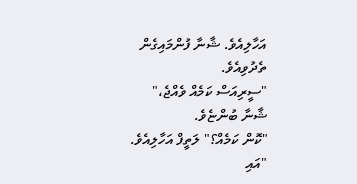އަހާލިއެވެ. ޝާނާ ފުންމައިގެން ތެދުވިއެވެ.
"ސީރިއަސް ކަމެއް ވެއްޖެ،" ޝާނާ ބުންޏެވެ.
"ކޮން ކަމެއް؟" ލަތީފް އަހާލިއެވެ.
"އައި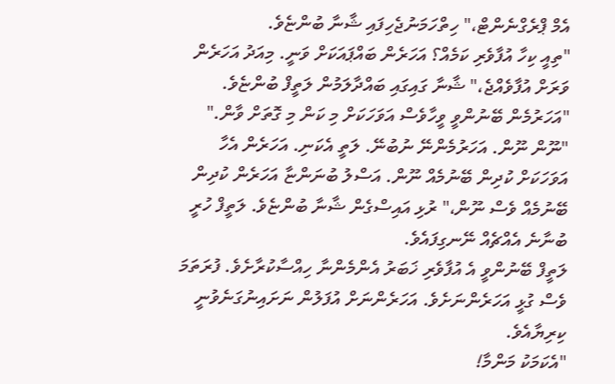އެމް ޕްރެގްނެންޓް،" ހިތްހަމަނުޖެހިފައި ޝާނާ ބުންޏެވެ.
"ތިއީ ކިހާ އުފާވެރި ކަމެއް؟ އަހަރެން ބައްޕައަކަށް ވަނީ. މިއަދު އަހަރެން ވަރަށް އުފާވެއްޖެ،" ޝާނާ ގައިގައި ބައްދާލަމުން ލަތީފް ބުންޏެވެ. "އަހަރުމެން ބޭނުންވީ ވީހާވެސް އަވަހަކަށް މި ކަން މި ގޮތަށް ވާން."
"ނޫން ނޫން. އަހަރުމެންނޭ ނުބުނޭ. ލަތީ އެކަނި. އަހަރެން އެހާ އަވަހަކަށް ކުދިން ބޭނުމެއް ނޫން. އަސްލު ބުނަންޏާ އަހަރެން ކުދިން ބޭނުމެއް ވެސް ނޫން،" ރުޅި އައިސްގެން ޝާނާ ބުންޏެވެ. ލަތީފް ހުރީ ބުނާނެ އެއްޗެއް ނޭނގިފައެވެ.
ލަތީފް ބޭނުންވީ އެ އުފާވެރި ޚަބަރު އެންމެންނާ ހިއްސާކުރާށެވެ. ފުރަތަމަ ވެސް ގުޅީ އަހަރެންނަށެވެ. އަހަރެންނަށް އުފަލުން ނަށައިނުގަނެވުނީ ކިރިޔާއެވެ.
"އެކަމަކު މަންމާ!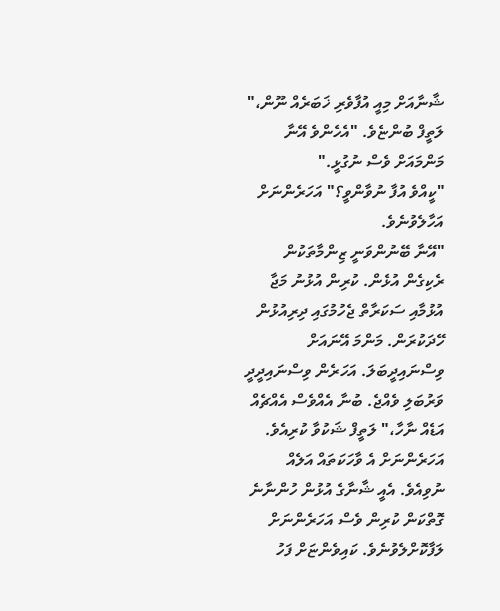ޝާނާއަށް މިއީ އުފާވެރި ޚަބަރެއް ނޫން،" ލަތީފް ބުންޏެވެ. "އެހެންވެ އޭނާ މަންމައަށް ވެސް ނުގުޅީ."
"ކީއްވެ އުފާ ނުވާންވީ؟" އަހަރެންނަށް އަހާލެވުނެވެ.
"އޭނާ ބޭނުންވަނީ ޒިންމާތަކުން ރެކިގެން އުޅެން. ކުރިން އުޅުނު މަޖާ އުޅުމާއި ސަކަރާތް ޖެހުމުގައި ދިރިއުޅުން ހޭދަކުރަން. މަންމަ އޭނައަށް ވިސްނައިދީބަލަ. އަހަރެން ވިސްނައިދީދީ ވަރުބަލި ވެއްޖެ. ބުނާ އެއްވެސް އެއްޗެއް އަޑެއް ނާހާ،" ލަތީފް ޝަކުވާ ކުރިއެވެ.
އަހަރެންނަށް އެ ވާހަކަތައް އަލެއް ނުވިއެވެ. އެއީ ޝާނާގެ އުޅުން ހުންނާނެ ގޮތްކަން ކުރިން ވެސް އަހަރެންނަށް ލަފާކޮށްލެވުނެވެ. ކައިވެންޏަށް ފަހު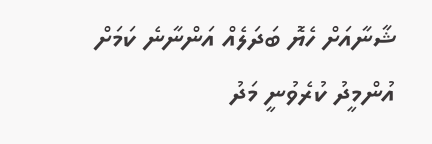ޝާނާއަށް ހެޔޮ ބަދަލެއް އަންނާނެ ކަމަށް އުންމީދު ކުރެވުނީ މަދު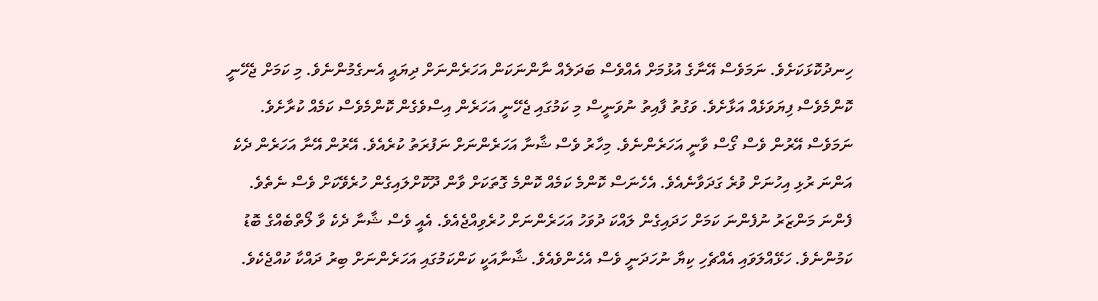ހިނދުކޮޅަކަށެވެ. ނަމަވެސް އޭނާގެ އުޅުމަށް އެއްވެސް ބަދަލެއް ނާންނަކަން އަހަރެންނަށް ދިޔައީ އެނގެމުންނެވެ. މި ކަމަށް ޖެހޭނީ ކޮންމެވެސް ފިޔަވަޅެއް އަޅާށެވެ. ވަގުތު ފާއިތު ނުވަނީސް މި ކަމުގައި ޖެހޭނީ އަހަރެން އިސްވެގެން ކޮންމެވެސް ކަމެއް ކުރާށެވެ. ނަމަވެސް އޭރުން ވެސް ގޯސް ވާނީ އަހަރެންނެވެ. މިހާރު ވެސް ޝާނާ އަހަރެންނަށް ނަފުރަތު ކުރެއެވެ. އޭރުން އޭނާ އަހަރެން ދެކެ އަންނަ ރުޅި އިހުނަށް ވުރެ ގަދަވާނެއެވެ. އެހެނަސް ކޮންމެ ކަމެއް ކޮންމެ ގޮތަކަށް ވާން ދޫކޮށްލައިގެން ހުރެވޭކަށް ވެސް ނެތެވެ. ފެންނަ މަންޒަރު ނުފެންނަ ކަމަށް ހަދައިގެން ލައްކަ ދުވަހު އަހަރެންނަށް ހުރެވިއްޖެއެވެ. އެއީ ވެސް ޝާނާ ދެކެ ވާ ލޯތްބެއްގެ ބޮޑު ކަމުންނެވެ. ހަޅޭއްލަވައި އެއްޗެހި ކިޔާ ނުހަދަނީ ވެސް އެހެންވެއެވެ. ޝާނާއަކީ ކަންކަމުގައި އަހަރެންނަށް ބިރު ދައްކާ ކުއްޖެކެވެ.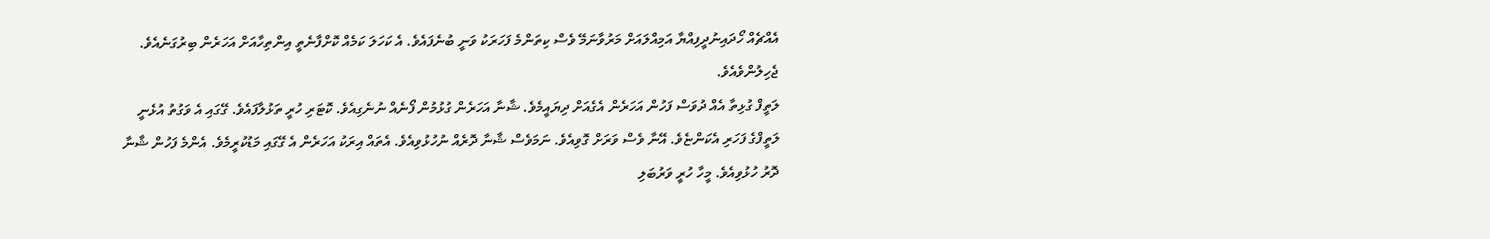އެއްޗެއް ހޯދައިނުދީފިއްޔާ އަމިއްލައަށް މަރުވާނަމޭ ވެސް ކިތަންމެ ފަހަރަކު ވަނީ ބުނެފައެވެ. އެ ކަހަލަ ކަމެއް ކޮށްފާނެތީ އިންތިހާއަށް އަހަރެން ބިރުގަނެއެވެ. ޖެހިލުންވެއެވެ.
ލަތީފް ގުޅިތާ އެއް ދުވަސް ފަހުން އަހަރެން އެގެއަށް ދިޔައީމެވެ. ޝާނާ އަހަރެން ގުޅުމުން ފޯނެއް ނުނެގިއެވެ. ކޮޓަރި ހުރީ ތަޅުލާފައެވެ. ގޭގައި އެ ވަގުތު އުޅެނީ ލަތީފްގެ ފަހަރި އެކަންޏެވެ. އޭނާ ވެސް ވަރަށް ގޮވިއެވެ. ނަމަވެސް ޝާނާ ދޮރެއް ނުހުޅުވިއެވެ. އެތައް އިރަކު އަހަރެން އެ ގޭގައި މަޑުކުރީމެވެ. އެންމެ ފަހުން ޝާނާ ދޮރު ހުޅުވިއެވެ. މީހާ ހުރީ ވަރުބަލި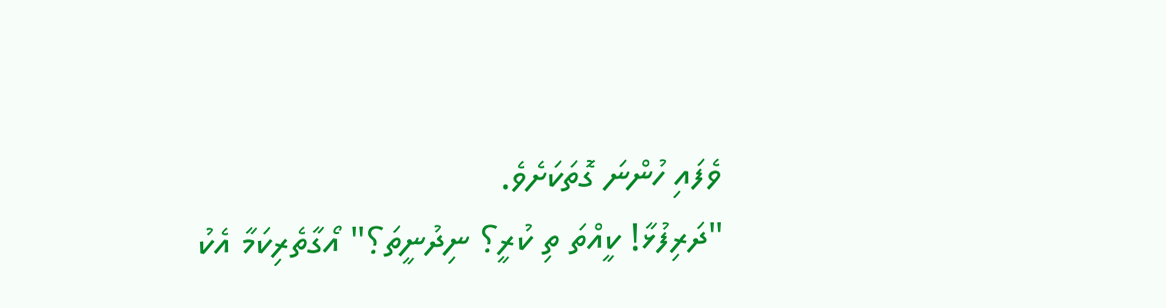ވެފައި ހުންނަ ގޮތަކަށެވެ.
"ދަރިފުޅާ! ކީއްތަ ތި ކުރީ؟ ނިދުނީތަ؟" އޯގާތެރިކަމާ އެކު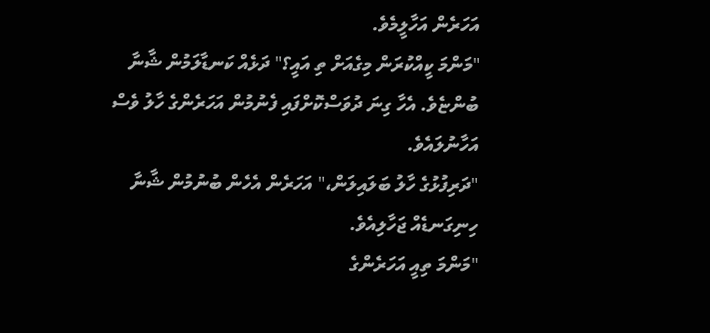އަހަރެން އަހާލީމެވެ.
"މަންމަ ކީއްކުރަން މިގެއަށް ތި އައީ؟" ދަޅެއް ކަނޑާލަމުން ޝާނާ ބުންޏެވެ. އެހާ ގިނަ ދުވަސްކޮށްފައި ފެނުމުން އަހަރެންގެ ހާލު ވެސް އަހާނުލައެވެ.
"ދަރިފުޅުގެ ހާލު ބަލައިލަން،" އަހަރެން އެހެން ބުނުމުން ޝާނާ ހިނިގަނޑެއް ޖަހާލިއެވެ.
"މަންމަ ތިއީ އަހަރެންގެ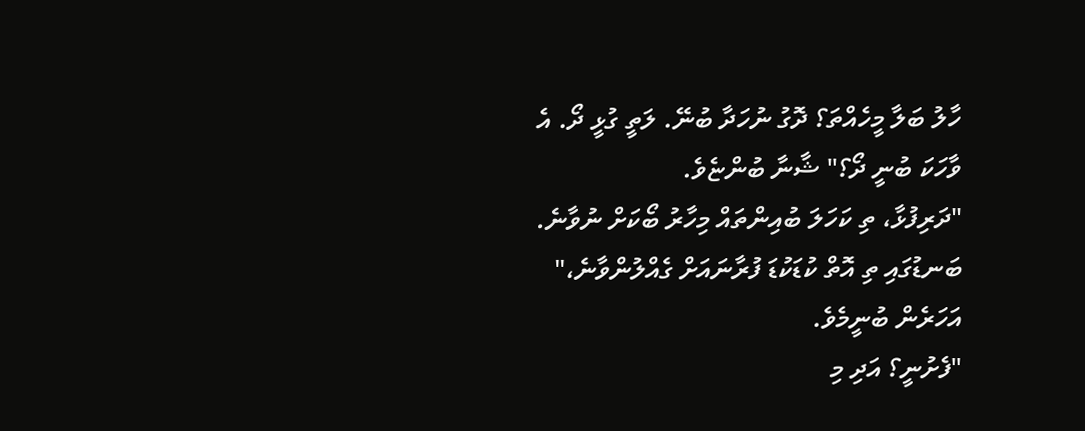ހާލު ބަލާ މީހެއްތަ؟ ދޮގު ނުހަދާ ބުނޭ. ލަތީ ގުޅީ ދޯ. އެ ވާހަކަ ބުނީ ދޯ؟" ޝާނާ ބުންޏެވެ.
"ދަރިފުޅާ، ތި ކަހަލަ ބުއިންތައް މިހާރު ބޯކަށް ނުވާނެ. ބަނޑުގައި ތި އޮތް ކުޑަކުޑަ ފުރާނައަށް ގެއްލުންވާނެ،" އަހަރެން ބުނީމެވެ.
"ފެށުނީ؟ އަދި މި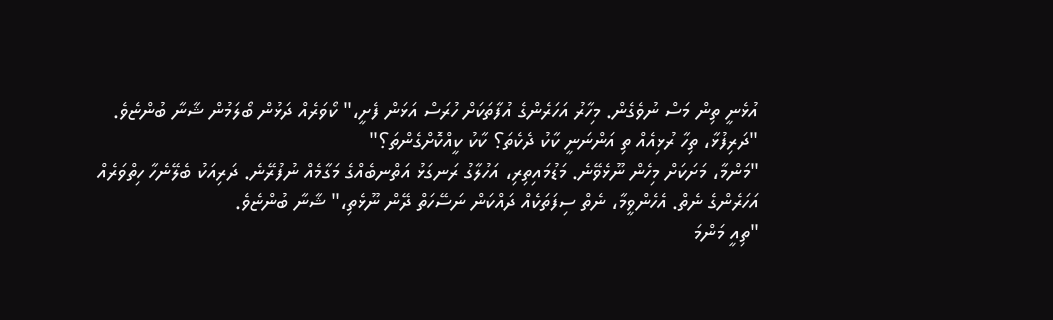އުޅެނީ ތިން މަސް ނުވެގެން. މިހާރު އަހަރެންގެ އުފާތަކަށް ހުރަސް އަޅަން ފެށީ،" ކޯވަރެއް ދަޅުން ބޯލަމުން ޝާނާ ބުންޏެވެ.
"ދަރިފުޅާ، ތިހާ ރުޅިއެއް ތި އަންނަނީ ކާކު ދެކެތަ؟ ކާކު ކީއްކޮށްގެންތަ؟"
"މަންމާ، މަށަކަށް މިހެން ނޫޅެވޭނެ. މަޑުމައިތިރި، އަހުލާގު ރަނގަޅު އަތްނބެއްގެ މަގާމެއް ނުފުރޭނެ. ދަރިއަކު ބެލޭނެހާ ހިތްވަރެއް އަހަރެންގެ ނެތް. އެހެންވީމާ، ނެތް ސިފަތަކެއް ދައްކަން ނަސޭހަތް ދޭން ނޫޅެތި،" ޝާނާ ބުންޏެވެ.
"ތިއީ މަންމަ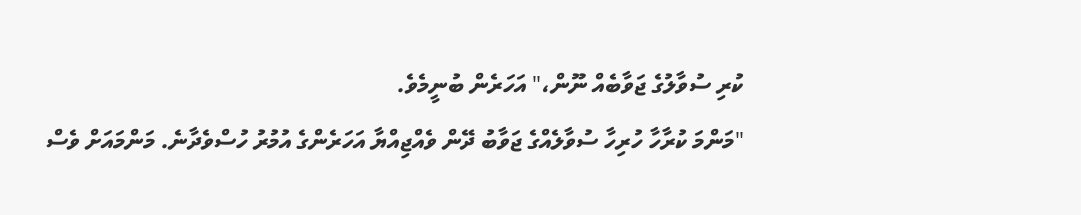ކުރި ސުވާލުގެ ޖަވާބެއް ނޫން،" އަހަރެން ބުނީމެވެ.
"މަންމަ ކުރާހާ ހުރިހާ ސުވާލެއްގެ ޖަވާބު ދޭން ވެއްޖިއްޔާ އަހަރެންގެ އުމުރު ހުސްވެދާނެ. މަންމައަށް ވެސް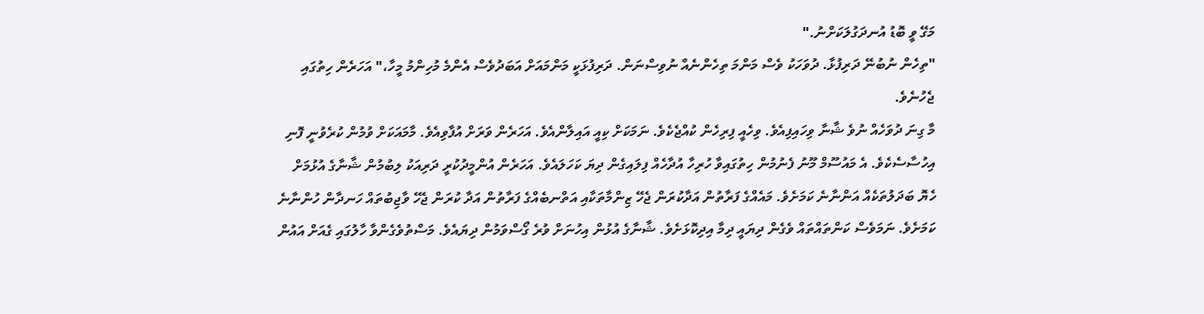މަގޭ ވީ ބޮޑު އުނދަގުލަކަށްނު."
"ތިހެން ނުބުނޭ ދަރިފުޅާ. ދުވަހަކު ވެސް މަންމަ ތިހެންނެއް ނުވިސްނަން. ދަރިފުޅަކީ މަންމައަށް އަބަދުވެސް އެންމެ މުހިންމު މީހާ،" އަހަރެން ހިތުގައި ޖެހުނެވެ.
މާ ގިނަ ދުވަހެއް ނުވެ ޝާނާ ވިހައިފިއެވެ. ވިހެއީ ފިރިހެން ކުއްޖެކެވެ. ނަމަކަށް ކިއީ އައިލާންއެވެ. އަހަރެން ވަރަށް އުފާވިއެވެ. މާމައަކަށް ވުމުން ކުރެވުނީ ފޮނި އިހުސާސެކެވެ. އެ މައުސޫމް މޫނު ފެނުމުން ހިތުގައިވާ ހުރިހާ އުދާހެއް ފިލައިގެން ދިޔަ ކަހަލައެވެ. އަހަރެން އުންމީދުކުރީ ދަރިއަކު ލިބުމުން ޝާނާގެ އުޅުމަށް ހެޔޮ ބަދަލުތަކެއް އަންނާނެ ކަމަށެވެ. މައެއްގެ ފަރާތުން އަދާކުރަން ޖެހޭ ޒިންމާތަކާއި އަތްނބެއްގެ ފަރާތުން އަދާ ކުރަން ޖެހޭ ވާޖިބުތައް ހަނދާން ހުންނާނެ ކަމަށެވެ. ނަމަވެސް ކަންތައްތައް ވެގެން ދިޔައީ ދިމާ އިދިކޮޅަށެވެ. ޝާނާގެ އުޅުން އިހުނަށް ވުރެ ގޯސްވަމުން ދިޔައެވެ. މަސްތުވެގެންވާ ހާލުގައި ގެއަށް އައުން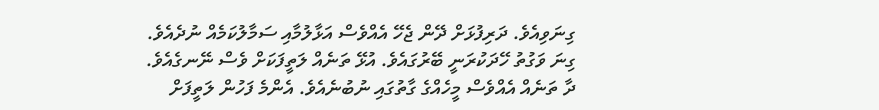ގިނަވިއެވެ. ދަރިފުޅަށް ދޭން ޖެހޭ އެއްވެސް އަޅާލުމާއި ސަމާލުކަމެއް ނުދެއެވެ. ގިނަ ވަގުތު ހޭދަކުރަނީ ބޭރުގައެވެ. އުޅޭ ތަނެއް ލަތީފަކަށް ވެސް ނޭނގެއެވެ. ދާ ތަނެއް އެއްވެސް މީހެއްގެ ގާތުގައި ނުބުނެއެވެ. އެންމެ ފަހުން ލަތީފަށް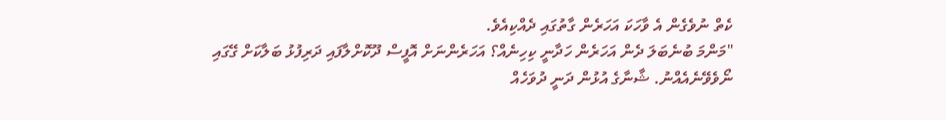ކެތް ނުވެގެން އެ ވާހަކަ އަހަރެން ގާތުގައި ދެއްކިއެވެ.
"މަންމަ ބުނެބަލަ ދެން އަހަރެން ހަދާނީ ކިހިނެއް؟ އަހަރެންނަށް އޮފީސް ދޫކޮށްލާފައި ދަރިފުޅު ބަލާކަށް ގޭގައި ނޯވެވޭނެއެއްނު. ޝާނާގެ އުޅުން ދަނީ ދުވަހެއް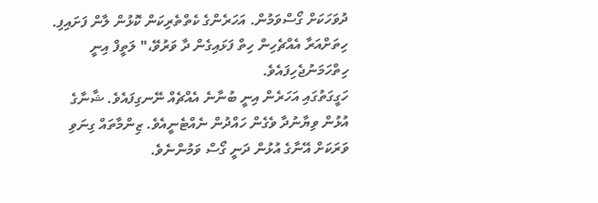ދުވަހަކަށް ގޯސްވަމުން. އަހަރެންގެ ކެތްތެރިކަން ކޮޅުން ލާން ފަށައިފި. ހިތަށްއަރާ އެއްޗެހިން ހިތް ފަޅައިގެން ދާ ވަރުވޭ،" ލަތީފް އިނީ ހިތްހަމަނުޖެހިފައެވެ.
ހަގީގަތުގައި އަހަރެން އިނީ ބުނާނެ އެއްޗެއް ނޭނގިފައެވެ. ޝާނާގެ އުޅުން ވިޔާނުދާ ވެގެން ހައްދުން ނެއްޓެނީއެވެ. ޒިންމާތައް ގިނަވި ވަރަކަށް އޭނާގެ އުޅުން ދަނީ ގޯސް ވަމުންނެވެ.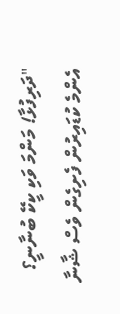"ދަރިފުޅާ! މަންމަ ވަކި ކީކޭ ބުނާނީ؟ އެންމެ ކުޑައިރުން ފެށިގެން ވެސް ޝާނާ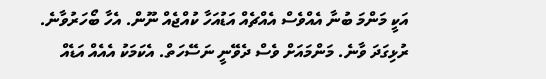އަކީ މަންމަ ބުނާ އެއްވެސް އެއްޗެއް އަޑުއަހާ ކުއްޖެއް ނޫން. އެހާ ބޯހަރުވާނެ. ރުޅިގަދަ ވާނެ. މަންމައަށް ވެސް ދެވޭނީ ނަސޭހަތް. އެކަމަކު އެއެއް އަޑެއް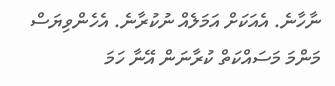ނާހާނެ. އެއަކަށް އަމަލެއް ނުކުރާނެ. އެހެންވިޔަސް މަންމަ މަސައްކަތް ކުރާނަން އޭނާ ހަމަ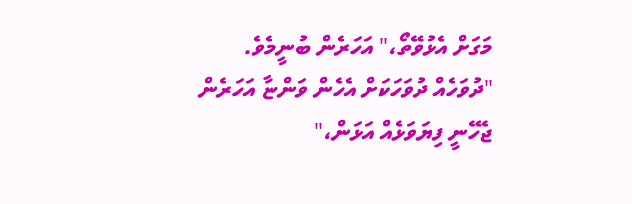މަގަށް އެޅުވޭތޯ،" އަހަރެން ބުނީމެވެ.
"ދުވަހެއް ދުވަހަކަށް އެހެން ވަންޏާ އަހަރެން ޖެހޭނީ ފިޔަވަޅެއް އަޅަން،"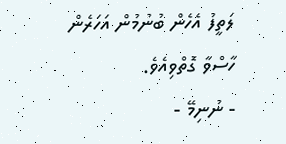ލަތީފު އެހެން ބުނުމުން އަހަރެން ހާސްވާ ގޮތްވިއެވެ.
- ނުނިމޭ -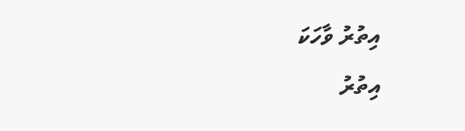އިތުރު ވާހަކަ
އިތުރު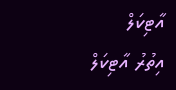އާޓިކަލް
އިތުރު އާޓިކަލް